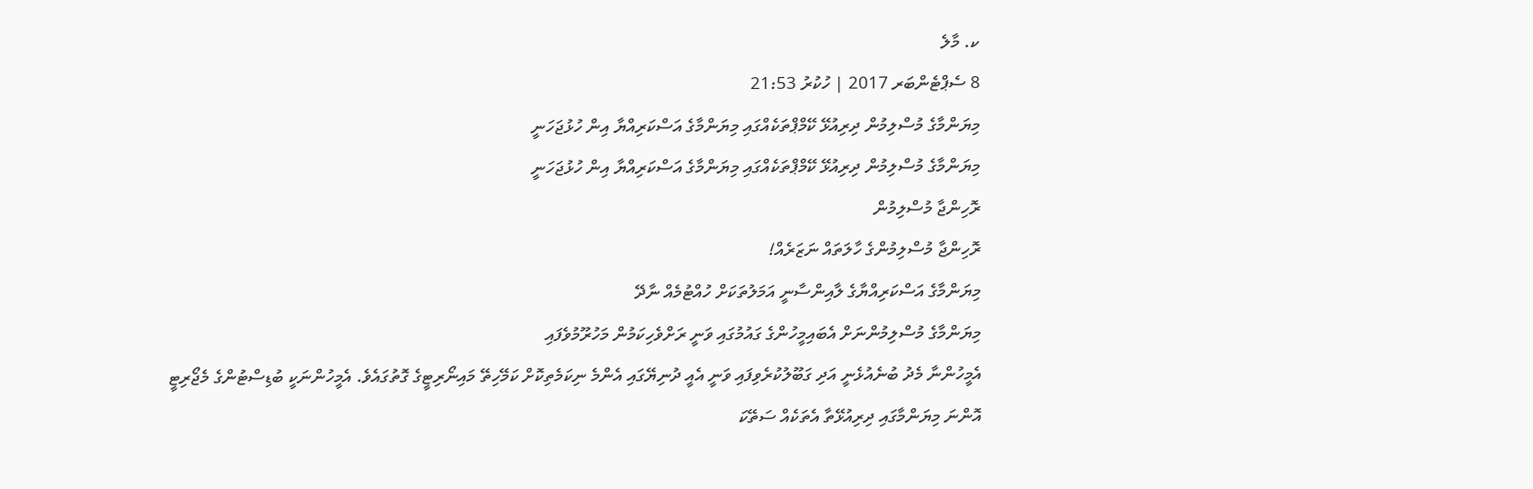ކ. މާލެ
8 ސެޕްޓެންބަރ 2017 | ހުކުރު 21:53
މިޔަންމާގެ މުސްލިމުން ދިރިއުޅޭ ކޭމްޕްތަކެއްގައި މިޔަންމާގެ އަސްކަރިއްޔާ އިން ހުޅުޖަހަނީ
މިޔަންމާގެ މުސްލިމުން ދިރިއުޅޭ ކޭމްޕްތަކެއްގައި މިޔަންމާގެ އަސްކަރިއްޔާ އިން ހުޅުޖަހަނީ
ރޮހިންޖާ މުސްލިމުން
ރޮހިންޖާ މުސްލިމުންގެ ހާލަތައް ނަޒަރެއް!
މިޔަންމާގެ އަސްކަރިއްޔާގެ ލާއިންސާނީ އަމަލުތަކަށް ހުއްޓުމެއް ނާދޭ
މިޔަންމާގެ މުސްލިމުންނަށް އެބައިމީހުންގެ ގައުމުގައި ވަނީ ރަށްވެހިކަމުން މަހުރޫމުވެފައި
އެމީހުންނާ މެދު ބުނެއުޅެނީ އަދި ގަބޫލުކުރެވިފައި ވަނީ އެއީ ދުނިޔޭގައި އެންމެ ނިކަމެތިކޮށް ކަމޭހިތޭ މައިނޯރިޓީގެ ގޮތުގައެވެ. އެމީހުންނަކީ ބުޑިސްޓުންގެ މެޖޯރިޓީ އޮންނަ މިޔަންމާގައި ދިރިއުޅޭތާ އެތަކެއް ސަތޭކަ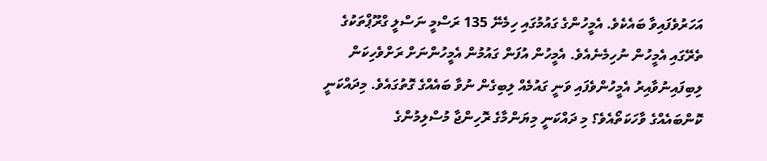އަހަރުވެފައިވާ ބައެކެވެ. އެމީހުންގެ ގައުމުގައި ހިމެނޭ 135 ރަސްމީ ނަސްލީ ގްރޫޕްތަކުގެ ތެރޭގައި އެމީހުން ނުހިމެނެއެވެ. އެމީހުން އުފަން ގައުމުން އެމީހުންނަށް ރަށްވެހިކަން ލިބިފައިނުވާއިރު އެމީހުންވެފައި ވަނީ ގައުމެއް ލިބިގެން ނުވާ ބައެއްގެ ގޮތުގައެވެ. މިދައްކަނީ ކޮންބައެއްގެ ވާހަކަތޯއެވެ؟ މި ދައްކަނީ މިޔަންމާގެ ރޮހިންޖާ މުސްލިމުންގެ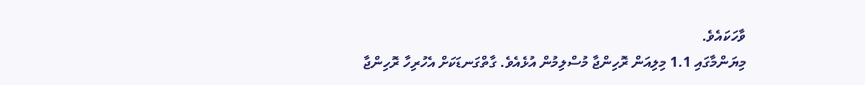ވާހަކައެވެ.
މިޔަންމާގައި 1.1 މިލިއަން ރޮހިންޖާ މުސްލިމުން އުޅެއެވެ. ގާތްގަނޑަކަށް އެހުރިހާ ރޮހިންޖާ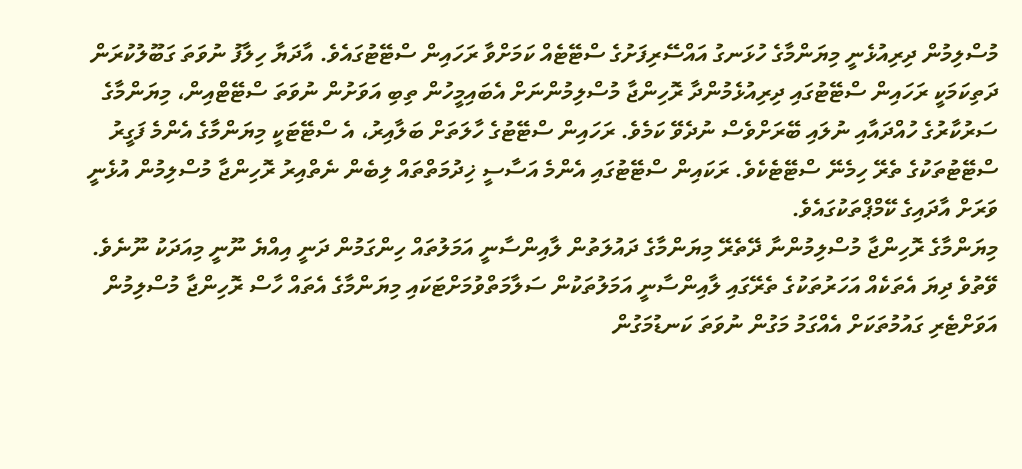މުސްލިމުން ދިރިއުޅެނީ މިޔަންމާގެ ހުޅަނގު އައްސޭރިފަށުގެ ސްޓޭޓެއް ކަމަށްވާ ރަހައިން ސްޓޭޓުގައެވެ. އާދަޔާ ހިލާފު ނުވަތަ ގަބޫލުކުރަން ދަތިކަމަކީ ރަހައިން ސްޓޭޓުގައި ދިރިއުޅެމުންދާ ރޮހިންޖާ މުސްލިމުންނަށް އެބައިމީހުން ތިބި އަވަށުން ނުވަތަ ސްޓޭޓްއިން، މިޔަންމާގެ ސަރުކާރުގެ ހުއްދައާއި ނުލައި ބޭރަށްވެސް ނުދެވޭ ކަމެވެ. ރަހައިން ސްޓޭޓުގެ ހާލަތަށް ބަލާއިރު، އެ ސްޓޭޓަކީ މިޔަންމާގެ އެންމެ ފަގީރު ސްޓޭޓުތަކުގެ ތެރޭ ހިމެނޭ ސްޓޭޓެކެވެ. ރަކައިން ސްޓޭޓުގައި އެންމެ އަސާސީ ޚިދުމަތްތައް ލިބެން ނެތްއިރު ރޮހިންޖާ މުސްލިމުން އުޅެނީ ވަރަށް އާދައިގެ ކޭމްޕްތަކުގައެވެ.
މިޔަންމާގެ ރޮހިންޖާ މުސްލިމުންނާ ދޭތެރޭ މިޔަންމާގެ ދައުލަތުން ލާއިންސާނީ އަމަލުތައް ހިންގަމުން ދަނީ އިއްޔެ ނޫނީ މިއަދަކު ނޫނެވެ. ވޭތުވެ ދިޔަ އެތަކެއް އަހަރުތަކުގެ ތެރޭގައި ލާއިންސާނީ އަމަލުތަކުން ސަލާމަތްވުމަށްޓަކައި މިޔަންމާގެ އެތައް ހާސް ރޮހިންޖާ މުސްލިމުން އަވަށްޓެރި ގައުމުތަކަށް އެއްގަމު މަގުން ނުވަތަ ކަނޑުމަގުން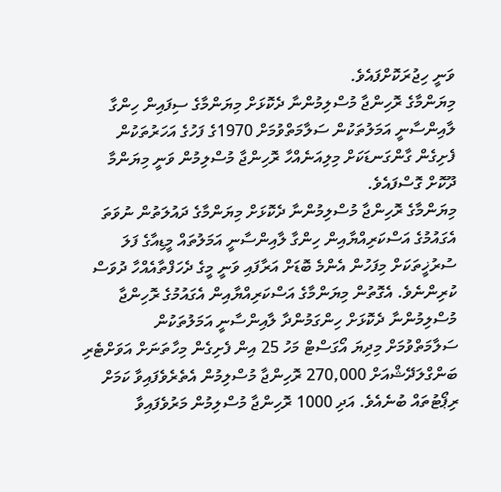ވަނީ ހިޖުރަކޮށްފައެވެ.
މިޔަންމާގެ ރޮހިންޖާ މުސްލިމުންނާ ދެކޮޅަށް މިޔަންމާގެ ސިފައިން ހިންގާ ލާއިންސާނީ އަމަލުތަކުން ސަލާމަތްވުމަށް 1970ގެ ފަހުގެ އަހަރުތަކުން ފެށިގެން ގާންގަނޑަކަށް މިލިއަނެއްހާ ރޮހިންޖާ މުސްލިމުން ވަނީ މިޔަންމާ ދޫކޮށް ގޮސްފައެވެ.
މިޔަންމާގެ ރޮހިންޖާ މުސްލިމުންނާ ދެކޮޅަށް މިޔަންމާގެ ދައުލަތުން ނުވަތަ އެގައުމުގެ އަސްކަރިއްޔާއިން ހިންގާ ލާއިންސާނީ އަމަލުތައް މީޑިއާގެ ފަލަ ސުރުޚީތަކަށް މިފަހުން އެންމެ ބޮޑަށް އަރާފައި ވަނީ މީގެ ދެހަފްތާއެއްހާ ދުވަސް ކުރިންނެވެ. އެގޮތުން މިޔަންމާގެ އަސްކަރިއްޔާއިން އެގައުމުގެ ރޮހިންޖާ މުސްލިމުންނާ ދެކޮޅަށް ހިންގަމުންދާ ލާއިންސާނީ އަމަލުތަކުން ސަލާމަތްވުމަށް މިދިޔަ އޯގަސްޓް މަހު 25 އިން ފެށިގެން މިހާތަނަށް އަވަށްޓެރި ބަންގްލަދޭޝްއަށް 270,000 ރޮހިންޖާ މުސްލިމުން އެތެރެވެފައިވާ ކަމަށް ރިޕޯޓުތައް ބުނެއެވެ. އަދި 1000 ރޮހިންޖާ މުސްލިމުން މަރުވެފައިވާ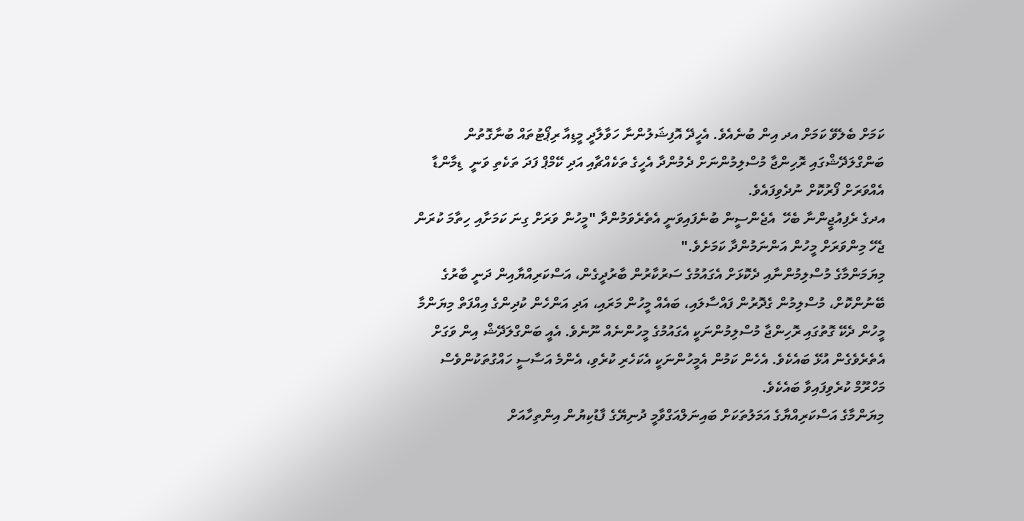ކަމަށް ބެލެވޭ ކަމަށް އދ އިން ބުނެއެވެ. އެހީދޭ އޮފިޝަލުންނާ ހަވާލާދީ މީޑިއާ ރިޕޯޓުތައް ބުނާގޮތުން ބަންގްލަދޭޝްގައި ރޮހިންޖާ މުސްލިމުންނަށް ދެމުންދާ އެހީގެ ތަކެއްޗާއި އަދި ކޭމްޕް ފަދަ ތަކެތި ވަނީ  ޑިމާންޑާ އެއްވަރަށް ފޯރުކޮށް ނުދެވިފައެވެ.
އދގެ ރެފިއުޖީންނާ ބެހޭ  އެޖެންސީން ބުނެފައިވަނީ އެތެރެވަމުންދާ "މީހުން ވަރަށް ގިނަ ކަމަށާއި ހިތާމަ ކުރަން ޖެހޭ މިންވަރަށް މީހުން އަންނަމުންދާ ކަމަށެވެ."
މިޔަމަންމާގެ މުސްލިމުންނާއި ދެކޮޅަށް އެގައުމުގެ ސަރުކާރުން ބާރުދީގެން، އަސްކަރިއްޔާއިން ދަނީ ބާރުގެ ބޭނުންކޮށް، މުސްލިމުން ގެދޮރުން ފައްސާލައި، ބައެއް މީހުން މަރައި، އަދި އަންހެން ކުދިންގެ އިއްފަތް މިޔަންމާ މީހުން ދެކޭ ގޮތުގައި ރޮހިންޖާ މުސްލިމުންނަކީ އެގައުމުގެ މީހުންނެއް ނޫނެވެ. އެއީ ބަންގްލަދޭޝް އިން ވަގަށް އެތެރެވެގެން އުޅޭ ބައެކެވެ. އެހެން ކަމުން އެމީހުންނަކީ އެކަހެރި ކުރެވި، އެންމެ އަސާސީ ހައްގުތަކުންވެސް މަހްރޫމް ކުރެވިފައިވާ ބައެކެވެ.
މިޔަންމާގެ އަސްކަރިއްޔާގެ އަމަލުތަކަށް ބައިނަލްއަގްވާމީ ދުނިޔޭގެ ފާޑުކިޔުން އިންތިހާއަށް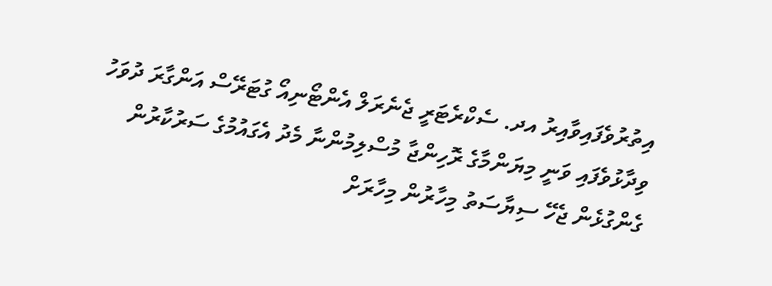އިތުރުވެފައިވާއިރު އދ. ސެކްރެޓަރީ ޖެނެރަލް އެންޓޯނިއޯ ގުޓަރޭސް އަންގާރަ ދުވަހު ވިދާޅުވެފައި ވަނީ މިޔަންމާގެ ރޮހިންޖާ މުސްލިމުންނާ މެދު އެގައުމުގެ ސަރުކާރުން ގެންގުޅެން ޖެހޭ ސިޔާސަތު މިހާރުން މިހާރަށް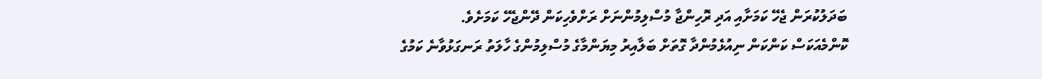ބަދަލުކުރަން ޖެހޭ ކަމަށާއި އަދި ރޮހިންޖާ މުސްލިމުންނަށް ރަށްވެހިކަން ދޭންޖެހޭ ކަމަށެވެ.
ކޮންމެއަކަސް ކަންކަން ނިއުޅެމުންދާ ގޮތަށް ބަލާއިރު މިޔަންމާގެ މުސްލިމުންގެ ހާލަތު ރަނގަޅުވާނެ ކަމުގެ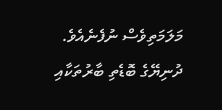މަލަމަތިވެސް ނުފެނެއެވެ. ދުނިޔޭގެ ބޮޑެތި ބާރުތަކާއި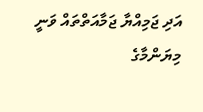އަދި ޖަމިއްޔާ ޖަމާއަތްތައް ވަނީ މިޔަންމާގެ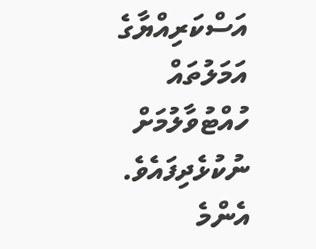އަސްކަރިއްޔާގެ އަމަލުތައް ހުއްޓުވާލުމަށް ނުކުޅެދިފައެވެ.
އެންމެ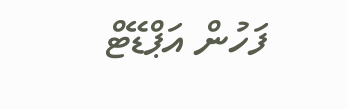ފަހުން އަޕްޑޭޓް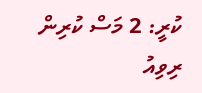ކުރީ: 2 މަސް ކުރިން
ރިވިއު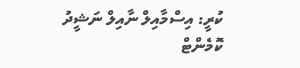ކުރީ: އިސްމާއިލް ނާއިލް ނަޝީދު
ކޮމެންޓް